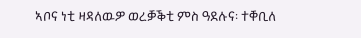ኣቦና ነቲ ዛዳለዉዎ ወረቓቕቲ ምስ ዓደሉና፡ ተቐቢለ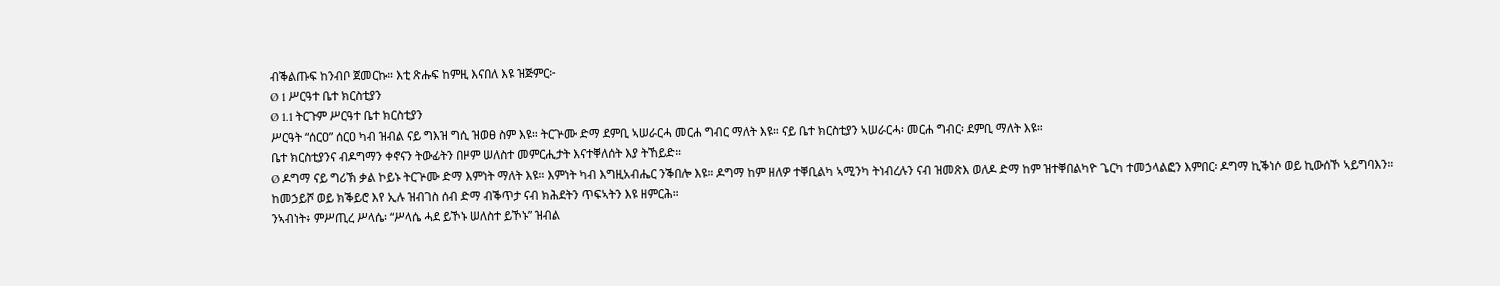ብቕልጡፍ ከንብቦ ጀመርኩ። እቲ ጽሑፍ ከምዚ እናበለ እዩ ዝጅምር፦
Ø 1 ሥርዓተ ቤተ ክርስቲያን
Ø 1.1 ትርጉም ሥርዓተ ቤተ ክርስቲያን
ሥርዓት “ሰርዐ” ሰርዐ ካብ ዝብል ናይ ግእዝ ግሲ ዝወፀ ስም እዩ። ትርጕሙ ድማ ደምቢ ኣሠራርሓ መርሐ ግብር ማለት እዩ። ናይ ቤተ ክርስቲያን ኣሠራርሓ፡ መርሐ ግብር፡ ደምቢ ማለት እዩ።
ቤተ ክርስቲያንና ብዶግማን ቀኖናን ትውፊትን በዞም ሠለስተ መምርሒታት እናተቐለሰት እያ ትኸይድ።
Ø ዶግማ ናይ ግሪኽ ቃል ኮይኑ ትርጕሙ ድማ እምነት ማለት እዩ። እምነት ካብ እግዚአብሔር ንቕበሎ እዩ። ዶግማ ከም ዘለዎ ተቐቢልካ ኣሚንካ ትነብረሉን ናብ ዝመጽእ ወለዶ ድማ ከም ዝተቐበልካዮ ጌርካ ተመኃላልፎን እምበር፡ ዶግማ ኪቕነሶ ወይ ኪውሰኾ ኣይግባእን። ከመኃይሾ ወይ ክቕይሮ እየ ኢሉ ዝብገስ ሰብ ድማ ብቕጥታ ናብ ክሕደትን ጥፍኣትን እዩ ዘምርሕ።
ንኣብነት፥ ምሥጢረ ሥላሴ፡ “ሥላሴ ሓደ ይኾኑ ሠለስተ ይኾኑ” ዝብል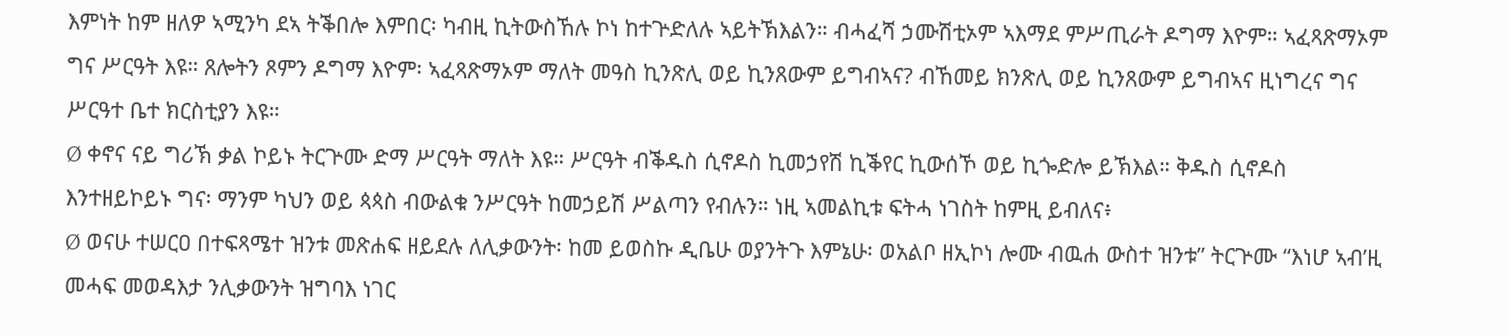እምነት ከም ዘለዎ ኣሚንካ ደኣ ትቕበሎ እምበር፡ ካብዚ ኪትውስኸሉ ኮነ ከተጕድለሉ ኣይትኽእልን። ብሓፈሻ ኃሙሽቲኦም ኣእማደ ምሥጢራት ዶግማ እዮም። ኣፈጻጽማኦም ግና ሥርዓት እዩ። ጸሎትን ጾምን ዶግማ እዮም፡ ኣፈጻጽማኦም ማለት መዓስ ኪንጽሊ ወይ ኪንጸውም ይግብኣና? ብኸመይ ክንጽሊ ወይ ኪንጸውም ይግብኣና ዚነግረና ግና ሥርዓተ ቤተ ክርስቲያን እዩ።
Ø ቀኖና ናይ ግሪኽ ቃል ኮይኑ ትርጕሙ ድማ ሥርዓት ማለት እዩ። ሥርዓት ብቕዱስ ሲኖዶስ ኪመኃየሽ ኪቕየር ኪውሰኾ ወይ ኪጐድሎ ይኽእል። ቅዱስ ሲኖዶስ እንተዘይኮይኑ ግና፡ ማንም ካህን ወይ ጳጳስ ብውልቁ ንሥርዓት ከመኃይሽ ሥልጣን የብሉን። ነዚ ኣመልኪቱ ፍትሓ ነገስት ከምዚ ይብለና፥
Ø ወናሁ ተሠርዐ በተፍጻሜተ ዝንቱ መጽሐፍ ዘይደሉ ለሊቃውንት፡ ከመ ይወስኩ ዲቤሁ ወያንትጉ እምኔሁ፡ ወአልቦ ዘኢኮነ ሎሙ ብዉሐ ውስተ ዝንቱ” ትርጕሙ “እነሆ ኣብ’ዚ መሓፍ መወዳእታ ንሊቃውንት ዝግባእ ነገር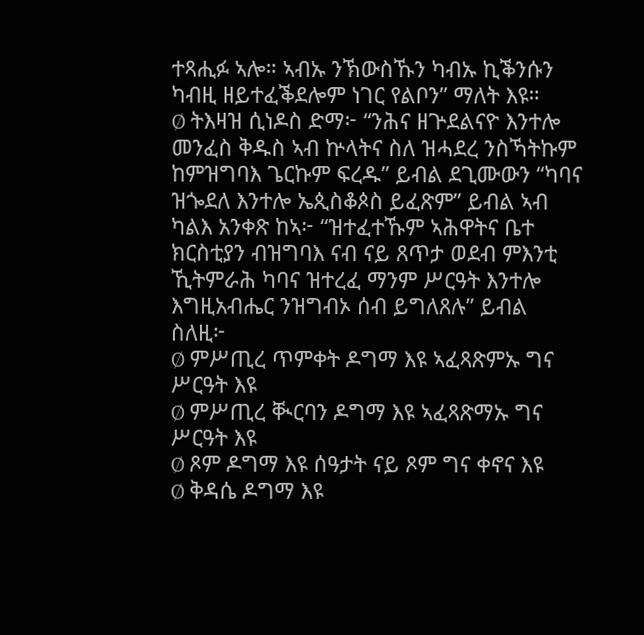ተጻሒፉ ኣሎ። ኣብኡ ንኽውስኹን ካብኡ ኪቕንሱን ካብዚ ዘይተፈቕደሎም ነገር የልቦን” ማለት እዩ።
Ø ትእዛዝ ሲነዶስ ድማ፦ “ንሕና ዘጕደልናዮ እንተሎ መንፈስ ቅዱስ ኣብ ኵላትና ስለ ዝሓደረ ንስኻትኩም ከምዝግባእ ጌርኩም ፍረዱ” ይብል ደጊሙውን “ካባና ዝጐደለ እንተሎ ኤጲስቆጶስ ይፈጽም” ይብል ኣብ ካልእ አንቀጽ ከኣ፦ “ዝተፈተኹም ኣሕዋትና ቤተ ክርስቲያን ብዝግባእ ናብ ናይ ጸጥታ ወደብ ምእንቲ ኺትምራሕ ካባና ዝተረፈ ማንም ሥርዓት እንተሎ እግዚአብሔር ንዝግብኦ ሰብ ይግለጸሉ” ይብል
ስለዚ፦
Ø ምሥጢረ ጥምቀት ዶግማ እዩ ኣፈጻጽምኡ ግና ሥርዓት እዩ
Ø ምሥጢረ ቚርባን ዶግማ እዩ ኣፈጻጽማኡ ግና ሥርዓት እዩ
Ø ጾም ዶግማ እዩ ሰዓታት ናይ ጾም ግና ቀኖና እዩ
Ø ቅዳሴ ዶግማ እዩ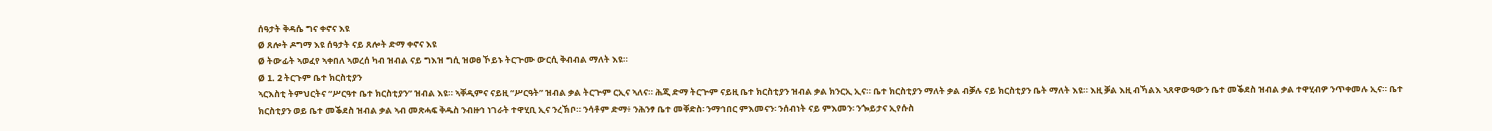ሰዓታት ቅዳሴ ግና ቀኖና እዩ
Ø ጸሎት ዶግማ እዩ ሰዓታት ናይ ጸሎት ድማ ቀኖና እዩ
Ø ትውፊት ኣወፈየ ኣቀበለ ኣወረሰ ካብ ዝብል ናይ ግእዝ ግሲ ዝወፀ ኾይኑ ትርጕሙ ውርሲ ቅብብል ማለት እዩ።
Ø 1. 2 ትርጉም ቤተ ክርስቲያን
ኣርእስቲ ትምህርትና “ሥርዓተ ቤተ ክርስቲያን” ዝብል እዩ። ኣቐዲምና ናይዚ “ሥርዓት” ዝብል ቃል ትርጕም ርኢና ኣለና። ሕጂ ድማ ትርጕም ናይዚ ቤተ ክርስቲያን ዝብል ቃል ክንርኢ ኢና። ቤተ ክርስቲያን ማለት ቃል ብቓሉ ናይ ክርስቲያን ቤት ማለት እዩ። እዚ ቓል እዚ ብኻልእ ኣጸዋውዓውን ቤተ መቕደስ ዝብል ቃል ተዋሂብዎ ንጥቀመሉ ኢና። ቤተ ክርስቲያን ወይ ቤተ መቕደስ ዝብል ቃል ኣብ መጽሓፍ ቅዱስ ንብዙኅ ነገራት ተዋሂቢ ኢና ንረኽቦ። ንሳቶም ድማ፥ ንሕንፃ ቤተ መቐድስ፡ ንማኅበር ምእመናን፡ ንሰብነት ናይ ምእመን፡ ንጐይታና ኢየሱስ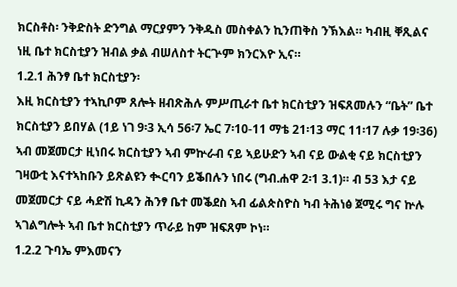ክርስቶስ፡ ንቅድስት ድንግል ማርያምን ንቅዱስ መስቀልን ኪንጠቅስ ንኽእል። ካብዚ ቐጺልና ነዚ ቤተ ክርስቲያን ዝብል ቃል ብሠለስተ ትርጕም ክንርእዮ ኢና።
1.2.1 ሕንፃ ቤተ ክርስቲያን፡
እዚ ክርስቲያን ተኣኪቦም ጸሎት ዘብጽሕሉ ምሥጢራተ ቤተ ክርስቲያን ዝፍጸመሉን “ቤት” ቤተ ክርስቲያን ይበሃል (1ይ ነገ 9፡3 ኢሳ 56፡7 ኤር 7፡10-11 ማቴ 21፡13 ማር 11፡17 ሉቃ 19፡36)
ኣብ መጀመርታ ዚነበሩ ክርስቲያን ኣብ ምኵራብ ናይ ኣይሁድን ኣብ ናይ ውልቂ ናይ ክርስቲያን ገዛውቲ እናተኣከቡን ይጽልዩን ቊርባን ይቕበሉን ነበሩ (ግብ.ሐዋ 2፡1 3.1)። ብ 53 እታ ናይ መጀመርታ ናይ ሓድሽ ኪዳን ሕንፃ ቤተ መቕደስ ኣብ ፊልጵስዮስ ካብ ትሕነፅ ጀሚሩ ግና ኵሉ ኣገልግሎት ኣብ ቤተ ክርስቲያን ጥራይ ከም ዝፍጸም ኮነ።
1.2.2 ጉባኤ ምእመናን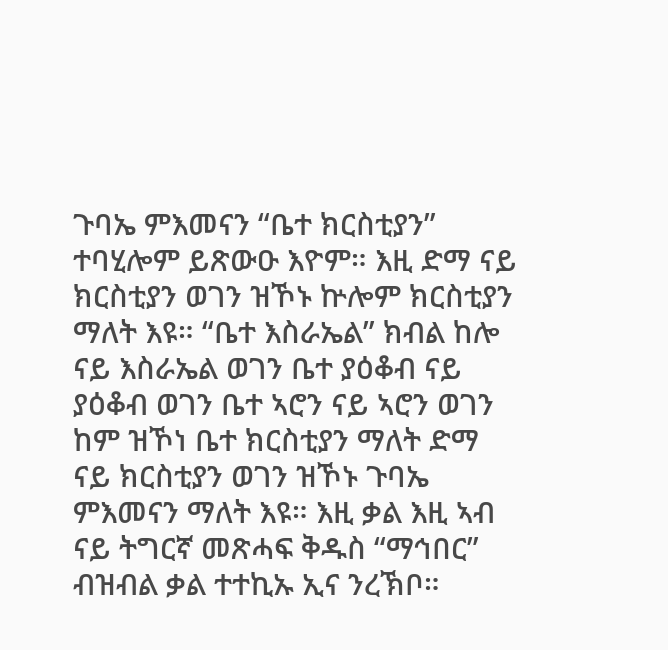ጉባኤ ምእመናን “ቤተ ክርስቲያን” ተባሂሎም ይጽውዑ እዮም። እዚ ድማ ናይ ክርስቲያን ወገን ዝኾኑ ኵሎም ክርስቲያን ማለት እዩ። “ቤተ እስራኤል” ክብል ከሎ ናይ እስራኤል ወገን ቤተ ያዕቆብ ናይ ያዕቆብ ወገን ቤተ ኣሮን ናይ ኣሮን ወገን ከም ዝኾነ ቤተ ክርስቲያን ማለት ድማ ናይ ክርስቲያን ወገን ዝኾኑ ጉባኤ ምእመናን ማለት እዩ። እዚ ቃል እዚ ኣብ ናይ ትግርኛ መጽሓፍ ቅዱስ “ማኅበር” ብዝብል ቃል ተተኪኡ ኢና ንረኽቦ።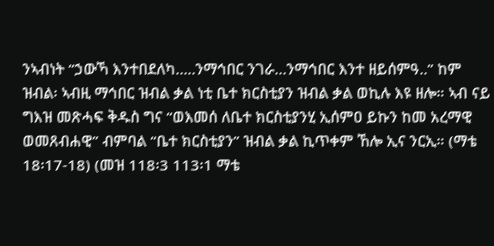ንኣብነት “ኃውኻ እንተበደለካ…..ንማኅበር ንገራ…ንማኅበር እንተ ዘይሰምዓ..” ከም ዝብል፡ ኣብዚ ማኅበር ዝብል ቃል ነቲ ቤተ ክርስቲያን ዝብል ቃል ወኪሉ እዩ ዘሎ። ኣብ ናይ ግእዝ መጽሓፍ ቅዱስ ግና “ወእመሰ ለቤተ ክርስቲያንሂ ኢሰምዐ ይኩን ከመ አረማዊ ወመጸብሐዊ” ብምባል “ቤተ ክርስቲያን” ዝብል ቃል ኪጥቀም ኸሎ ኢና ንርኢ። (ማቴ 18፡17-18) (መዝ 118፡3 113፡1 ማቴ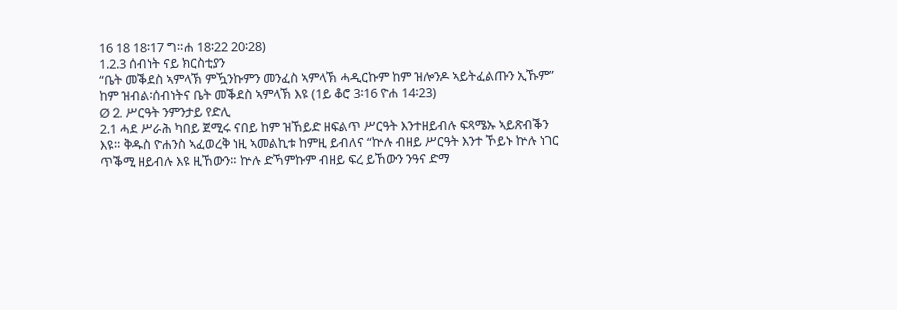16 18 18፡17 ግ።ሐ 18፡22 20፡28)
1.2.3 ሰብነት ናይ ክርስቲያን
“ቤት መቕደስ ኣምላኽ ምዃንኩምን መንፈስ ኣምላኽ ሓዲርኩም ከም ዝሎንዶ ኣይትፈልጡን ኢኹም” ከም ዝብል፡ሰብነትና ቤት መቕደስ ኣምላኽ እዩ (1ይ ቆሮ 3፡16 ዮሐ 14፡23)
Ø 2. ሥርዓት ንምንታይ የድሊ
2.1 ሓደ ሥራሕ ካበይ ጀሚሩ ናበይ ከም ዝኸይድ ዘፍልጥ ሥርዓት እንተዘይብሉ ፍጻሜኡ ኣይጽብቕን እዩ። ቅዱስ ዮሐንስ ኣፈወረቅ ነዚ ኣመልኪቱ ከምዚ ይብለና “ኵሉ ብዘይ ሥርዓት እንተ ኾይኑ ኵሉ ነገር ጥቕሚ ዘይብሉ እዩ ዚኸውን። ኵሉ ድኻምኩም ብዘይ ፍረ ይኸውን ንዓና ድማ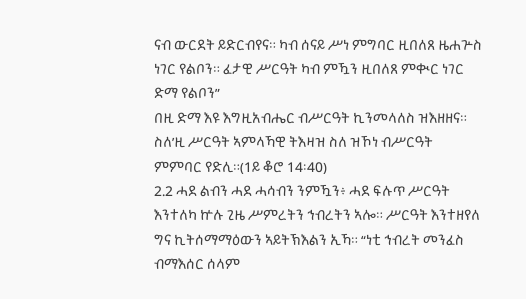ናብ ውርደት ይድርብየና። ካብ ሰናይ ሥነ ምግባር ዚበለጸ ዜሐጕስ ነገር የልቦን። ፈታዊ ሥርዓት ካብ ምዃን ዚበለጸ ምቊር ነገር ድማ የልቦን”
በዚ ድማ እዩ እግዚአብሔር ብሥርዓት ኪንመላለስ ዝእዘዘና። ስለ’ዚ ሥርዓት ኣምላኻዊ ትእዛዝ ስለ ዝኾነ ብሥርዓት ምምባር የድሊ።(1ይ ቆሮ 14፡40)
2.2 ሓደ ልብን ሓደ ሓሳብን ንምዃን፥ ሓደ ፍሉጥ ሥርዓት እንተለካ ኵሉ ጊዜ ሥምረትን ኅብረትን ኣሎ። ሥርዓት እንተዘየለ ግና ኪትሰማማዕውን ኣይትኽእልን ኢኻ። “ነቲ ኅብረት መንፈስ ብማእሰር ሰላም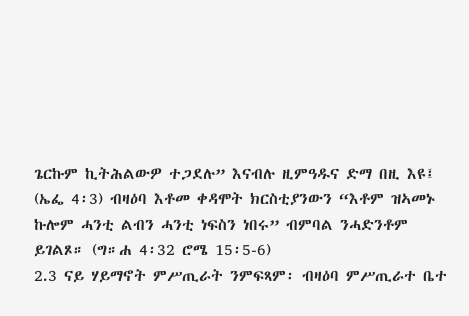ጌርኩም ኪትሕልውዎ ተጋደሉ” እናብሉ ዚምዓዱና ድማ በዚ እዩ፤ (ኤፌ 4፡3) ብዛዕባ እቶመ ቀዳሞት ክርስቲያንውን “እቶም ዝኣመኑ ኩሎም ሓንቲ ልብን ሓንቲ ነፍስን ነበሩ” ብምባል ንሓድንቶም ይገልጾ። (ግ።ሐ 4፡32 ሮሜ 15፡5-6)
2.3 ናይ ሃይማኖት ምሥጢራት ንምፍጻም፡ ብዛዕባ ምሥጢራተ ቤተ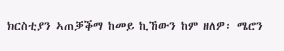ክርስቲያን ኣጠቓቕማ ከመይ ኪኸውን ከም ዘለዎ፡ ሜሮን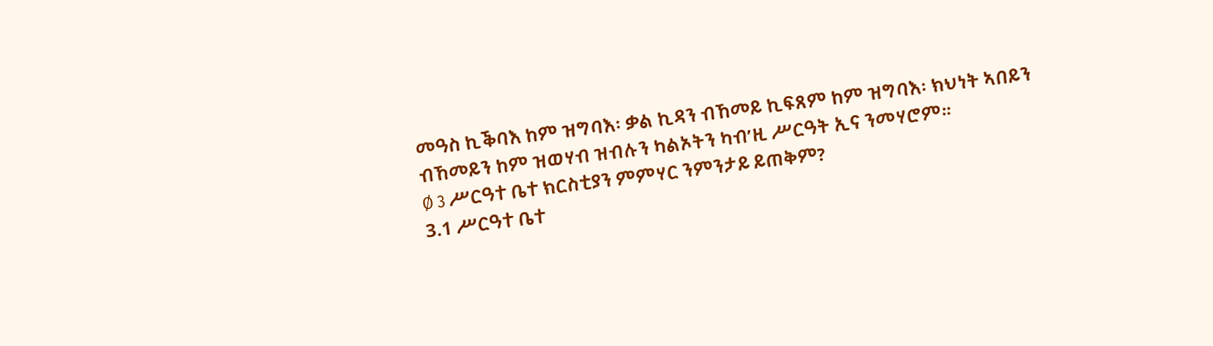መዓስ ኪቕባእ ከም ዝግባእ፡ ቃል ኪዳን ብኸመይ ኪፍጸም ከም ዝግባእ፡ ክህነት ኣበይን ብኸመይን ከም ዝወሃብ ዝብሉን ካልኦትን ካብ’ዚ ሥርዓት ኢና ንመሃሮም።
Ø 3 ሥርዓተ ቤተ ክርስቲያን ምምሃር ንምንታይ ይጠቅም?
3.1 ሥርዓተ ቤተ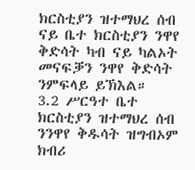ክርስቲያን ዝተማህረ ሰብ ናይ ቤተ ክርስቲያን ንዋየ ቅድሳት ካብ ናይ ካልኦት መናፍቓን ንዋየ ቅድሳት ንምፍላይ ይኽእል።
3.2 ሥርዓተ ቤተ ክርስቲያን ዝተማህረ ሰብ ንንዋየ ቅዱሳት ዝግብኦም ክብሪ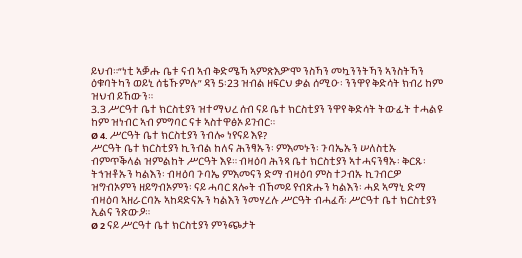ይህብ።“ነቲ ኣቓሑ ቤቱ ናብ ኣብ ቅድሜኻ ኣምጽእዎ’ሞ ንስኻን መኳንንትኻን ኣንስትኻን ዕቁባትካን ወይኒ ሰቴኹምሉ” ዳን 5፡23 ዝብል ዘፍርህ ቃል ሰሚዑ፡ ንንዋየ ቅድሳት ክብሪ ከም ዝህብ ይኸውን።
3.3 ሥርዓተ ቤተ ክርስቲያን ዝተማህረ ሰብ ናይ ቤተ ክርስቲያን ንዋየ ቅድሳት ትውፊት ተሓልዩ ከም ዝነብር ኣብ ምግባር ናቱ ኣስተዋፅኦ ይገብር።
Ø 4. ሥርዓት ቤተ ክርስቲያን ንብሎ ነየናይ እዩ?
ሥርዓት ቤተ ክርስቲያን ኪንብል ከለና ሕንፃኡን፡ ምእመኑን፡ ጉባኤኡን ሠለስቲኡ ብምጥቕላል ዝምልከት ሥርዓት እዩ። ብዛዕባ ሕንጻ ቤተ ክርስቲያን ኣተሓናንፃኡ፡ ቅርጹ፡ ትኅዝቶኡን ካልእን፡ ብዛዕባ ጉባኤ ምእመናን ድማ ብዛዕባ ምስ ተጋብኡ ኪገብርዎ ዝግብኦምን ዘይግብኦምን፡ ናይ ሓባር ጸሎት ብኸመይ የብጽሑን ካልእን፡ ሓደ ኣማኒ ድማ ብዛዕባ ኣዘራርባኡ ኣከዳድናኡን ካልእን ንመሃረሉ ሥርዓት ብሓፈሻ፡ ሥርዓተ ቤተ ክርስቲያን ኢልና ንጽውዖ።
Ø 2 ናይ ሥርዓተ ቤተ ክርስቲያን ምንጭታት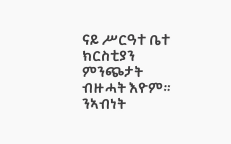ናይ ሥርዓተ ቤተ ክርስቲያን ምንጭታት ብዙሓት እዮም። ንኣብነት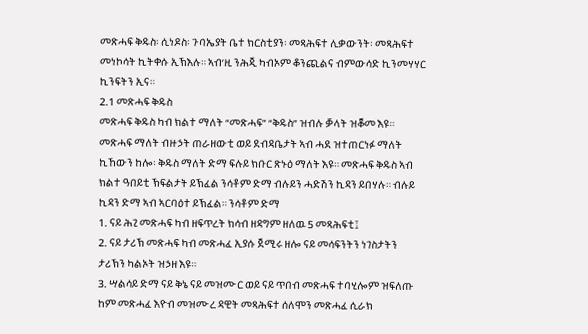መጽሓፍ ቅዱስ፡ ሲነዶስ፡ ጉባኤያት ቤተ ክርስቲያን፡ መጻሕፍተ ሊቃውንት፡ መጻሕፍተ መነኮሳት ኪትቀሱ ኢኽእሉ። ኣብ’ዚ ንሕጂ ካብኦም ቆንጪልና ብምውሳድ ኪንመሃሃር ኪንፍትን ኢና።
2.1 መጽሓፍ ቅዱስ
መጽሓፍ ቅዱስ ካብ ክልተ ማለት “መጽሓፍ” “ቅዱስ” ዝብሉ ቓላት ዝቖመ እዩ። መጽሓፍ ማለት ብዙኃት ጠራዘውቲ ወይ ደብዳቤታት ኣብ ሓደ ዝተጠርነፉ ማለት ኪኸውን ከሎ፡ ቅዱስ ማለት ድማ ፍሉይ ክቡር ጽኑዕ ማለት እዩ። መጽሓፍ ቅዱስ ኣብ ክልተ ዓበይቲ ኽፍልታት ይኽፈል ንሳቶም ድማ ብሉይን ሓድሽን ኪዳን ይበሃሉ። ብሉይ ኪዳን ድማ ኣብ ኣርባዕተ ይኽፈል። ንሳቶም ድማ
1. ናይ ሕጊ መጽሓፍ ካብ ዘፍጥረት ክሳብ ዘዳግም ዘለዉ 5 መጻሕፍቲ፤
2. ናይ ታሪኽ መጽሓፍ ካብ መጽሓፈ ኢያሱ ጀሚሩ ዘሎ ናይ መሳፍንትን ነገስታትን ታሪኽን ካልኦት ዝኃዘ እዩ።
3. ሣልሳይ ድማ ናይ ቅኔ ናይ መዝሙር ወይ ናይ ጥበብ መጽሓፍ ተባሂሎም ዝፍለጡ ከም መጽሓፈ እዮብ መዝሙረ ዳዊት መጻሕፍተ ሰለሞን መጽሓፈ ሲራክ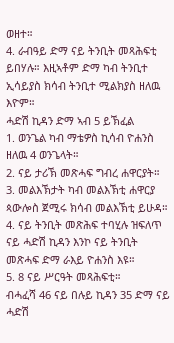ወዘተ።
4. ራብዓይ ድማ ናይ ትንቢት መጻሕፍቲ ይበሃሉ። እዚኣቶም ድማ ካብ ትንቢተ ኢሳይያስ ክሳብ ትንቢተ ሚልክያስ ዘለዉ እዮም።
ሓድሽ ኪዳን ድማ ኣብ 5 ይኽፈል
1. ወንጌል ካብ ማቴዎስ ኪሳብ ዮሐንስ ዘለዉ 4 ወንጌላት።
2. ናይ ታሪኽ መጽሓፍ ግብረ ሐዋርያት።
3. መልእኽታት ካብ መልእኽቲ ሐዋርያ ጳውሎስ ጀሚሩ ክሳብ መልእኽቲ ይሁዳ።
4. ናይ ትንቢት መጽሕፍ ተባሂሉ ዝፍለጥ ናይ ሓድሽ ኪዳን እንኮ ናይ ትንቢት መጽሓፍ ድማ ራእይ ዮሐንስ እዩ።
5. 8 ናይ ሥርዓት መጻሕፍቲ።
ብሓፈሻ 46 ናይ በሉይ ኪዳን 35 ድማ ናይ ሓድሽ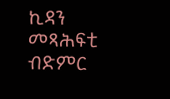ኪዳን መጻሕፍቲ ብድምር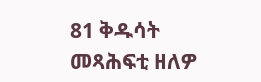81 ቅዱሳት መጻሕፍቲ ዘለዎ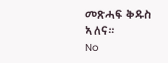መጽሓፍ ቅዱስ ኣለና።
No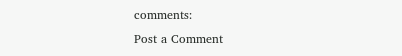comments:
Post a Comment